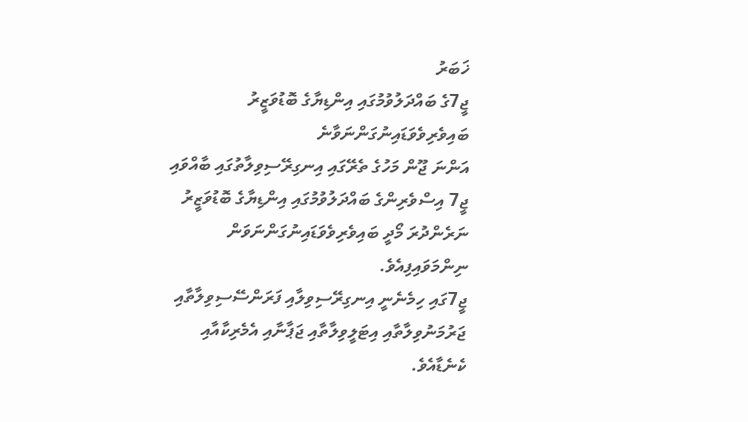ޚަބަރު
ޖީ7ގެ ބައްދަލުވުމުގައި އިންޑިޔާގެ ބޮޑުވަޒީރު ބައިވެރިވެވަޑައިނުގަންނަވާނެ
އަންނަ ޖޫން މަހުގެ ތެރޭގައި އިނގިރޭސިވިލާތުގައި ބާއްވައި ޖީ7 އިސްވެރިންގެ ބައްދަލުވުމުގައި އިންޑިޔާގެ ބޮޑުވަޒީރު ނަރެންދުރަ މޯދީ ބައިވެރިވެވަޑައިނުގަންނަވަން ނިންމަވައިފިއެވެ.
ޖީ7ގައި ހިމެނެނީ އިނގިރޭސިވިލާއި ފަރަންސޭސިވިލާތާއި ޖަރުމަނުވިލާތާއި އިޓަލީވިލާތާއި ޖަޕާނާއި އެމެރިކާއާއި ކެނެޑާއެވެ.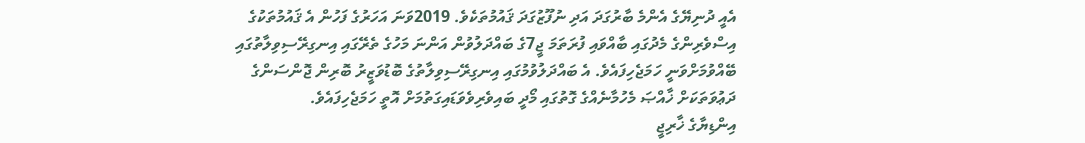އެއީ ދުނިޔޭގެ އެންމެ ބާރުގަދަ އަދި ނުފޫޒުގަދަ ޤައުމުތަކެވެ. 2019ވަނަ އަހަރުގެ ފަހުން އެ ޤައުމުތަކުގެ އިސްވެރިންގެ މެދުގައި ބާއްވައި ފުރަތަމަ ޖީ7ގެ ބައްދަލުވުން އަންނަ މަހުގެ ތެރޭގައި އިނގިރޭސިވިލާތުގައި ބޭއްވުމަށްވަނީ ހަމަޖެހިފައެވެ. އެ ބައްދަލުވުމުގައި އިނގިރޭސިވިލާތުގެ ބޮޑުވަޒީރު ބޮރިން ޖޮންސަންގެ ދަޢުވަތަކަށް ޚާއްޞަ މެހުމާނެއްގެ ގޮތުގައި މޯދީ ބައިވެރިވެވަޑައިގަތުމަށް އޮތީ ހަމަޖެހިފައެވެ.
އިންޑިޔާގެ ޚާރިޖީ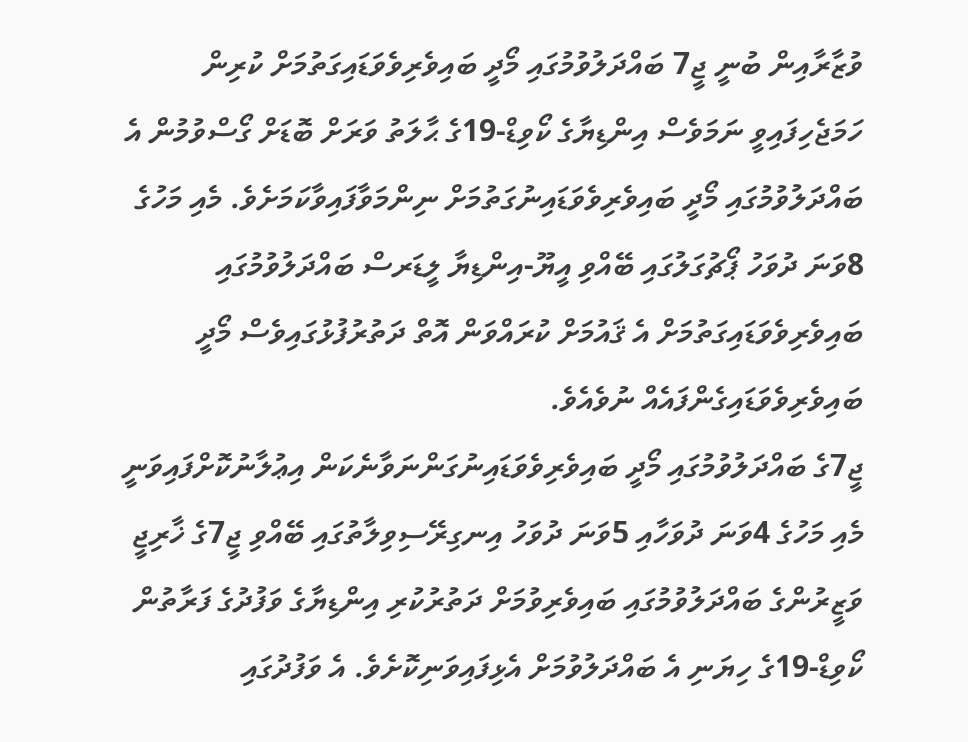ވުޒާރާއިން ބުނީ ޖީ7 ބައްދަލުވުމުގައި މޯދީ ބައިވެރިވެވަޑައިގަތުމަށް ކުރިން ހަމަޖެހިފައިވީ ނަމަވެސް އިންޑިޔާގެ ކޯވިޑް-19ގެ ޙާލަތު ވަރަށް ބޮޑަށް ގޯސްވުމުން އެ ބައްދަލުވުމުގައި މޯދީ ބައިވެރިވެވަޑައިނުގަތުމަށް ނިންމަވާފައިވާކަމަށެވެ. މެއި މަހުގެ 8ވަނަ ދުވަހު ޕޯޗުގަލުގައި ބޭއްވި އީޔޫ-އިންޑިޔާ ލީޑަރސް ބައްދަލުވުމުގައި ބައިވެރިވެވަޑައިގަތުމަށް އެ ޤައުމަށް ކުރައްވަން އޮތް ދަތުރުފުޅުގައިވެސް މޯދީ ބައިވެރިވެވަޑައިގެންފައެއް ނުވެއެވެ.
ޖީ7ގެ ބައްދަލުވުމުގައި މޯދީ ބައިވެރިވެވަޑައިނުގަންނަވާނެކަން އިޢުލާނުކޮށްފައިވަނީ މެއި މަހުގެ 4ވަނަ ދުވަހާއި 5ވަނަ ދުވަހު އިނގިރޭސިވިލާތުގައި ބޭއްވި ޖީ7ގެ ޚާރިޖީ ވަޒީރުންގެ ބައްދަލުވުމުގައި ބައިވެރިވުމަށް ދަތުރުކުރި އިންޑިޔާގެ ވަފުދުގެ ފަރާތުން ކޯވިޑް-19ގެ ހިޔަނި އެ ބައްދަލުވުމަށް އެޅިފައިވަނިކޮށެވެ. އެ ވަފުދުގައި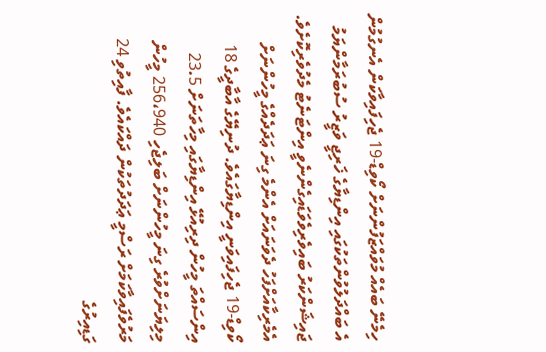ހިމެނޭ ބައެއް މުވައްޒަފުންނަށް ކޯވިޑް-19 ޖެހިފައިވާކަން އެނގުމުން އެ ބައްދަލުވުންތަކުގައި އިންޑިޔާގެ ޚަރިޖީ ވަޒީރު ސުބުރަމާންޔަމު ޖައިޝަންކަރު ބައިވެރިވެވަޑައިގެންނެވީ އިންޓަނެޓު މެދުވެރިކޮށެވެ.
އެމެރިކާއަށްފަހު ދެވަނައަށް އެންމެ ގިނަ ޢަދަދެއްގެ މީހުންނަށް ކޯވިޑް-19 ޖެހިފައިވަނީ އިންޑިޔާގައެވެ. ދުނިޔޭގެ އާބާދީގެ 18 އިންސައްތަ މީހުން ދިރިއުޅޭ އިންޑިޔާގައި މިހާތަނަށް 23.5 މިލިޔަނަށްވުރެ ގިނަ މީހުންނަށް ބަލިޖެހި 256،940 މީހުން މަރުވެފައިވާކަމަށް ރަސްމީ ޢަދަދުތަކުން ދައްކައެވެ. ފާއިތުވި 24 ގަޑިއިރުގެ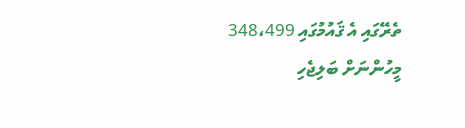ތެރޭގައި އެ ޤައުމުގައި 348،499 މީހުންނަށް ބަލިޖެހި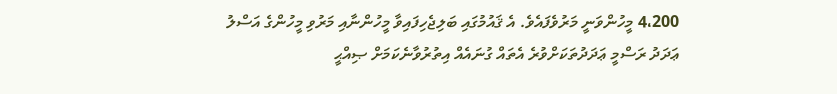4،200 މީހުންވަނީ މަރުވެފައެވެ. އެ ޤައުމުގައި ބަލިޖެހިފައިވާ މީހުންނާއި މަރުވި މީހުންގެ އަސްލު ޢަދަދު ރަސްމީ ޢަދަދުތަކަށްވުރެ އެތައް ގުނައެއް އިތުރުވާނެކަމަށް ޞިއްޙީ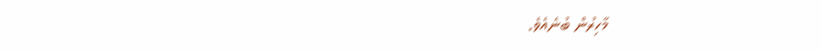މާހިރުން ބުނެއެވެ.